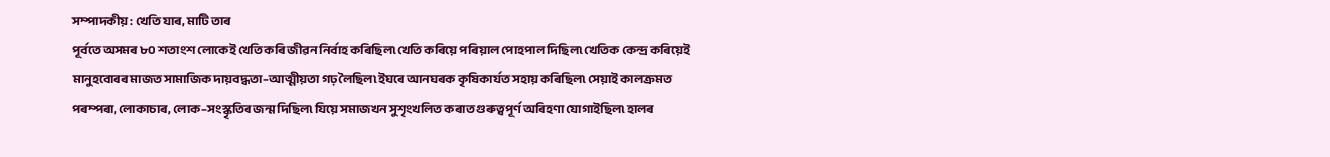সম্পাদকীয় : খেতি যাৰ, মাটি তাৰ
পূর্বতে অসমৰ ৮০ শতাংশ লোকেই খেতি কৰি জীৱন নির্বাহ কৰিছিল৷ খেতি কৰিয়ে পৰিয়াল পোহপাল দিছিল৷ খেতিক কেন্দ্র কৰিয়েই মানুহবোৰৰ মাজত সামাজিক দায়বদ্ধতা–আত্মীয়তা গঢ় লৈছিল৷ ইঘৰে আনঘৰক কৃষিকার্যত সহায় কৰিছিল৷ সেয়াই কালক্রমত পৰম্পৰা, লোকাচাৰ, লোক–সংস্কৃতিৰ জন্ম দিছিল৷ যিয়ে সমাজখন সুশৃংখলিত কৰাত গুৰুত্বপূর্ণ অৰিহণা যোগাইছিল৷ হালৰ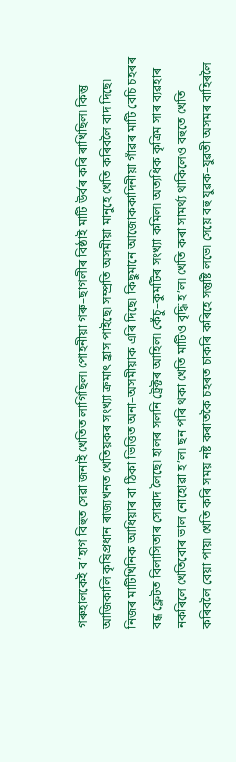গৰুহালকেই ব’হাগ বিহুত সেৱা জনাই খেতিত লাগিছিল৷ পোহনীয়া গৰু–ছাগলীৰ বিষ্ঠাই মাটি উর্বৰ কৰি ৰাখিছিল৷ কিন্তু আজিকালি কৃষিপ্রধান ৰাজ্যখনত খেতিয়কৰ সংখ্যা ক্রমাৎ হ্রাস পাইছে৷ সম্প্রতি অসমীয়া মানুহে খেতি কৰিবলৈ বাদ দিছে৷ নিজৰ মাটিখিনিক আধিয়াৰ বা ঠিকা ভিত্তিত অনা–অসমীয়াক এৰি দিছে৷ কিছুমানে আজোককাদিনীয়া গাঁৱৰ মাটি বেচি চহৰৰ বন্ধ ফ্লেটত বিলাসিতাৰ সোৱাদ লৈছে৷ হালৰ সলনি ট্রেক্টৰ আহিল৷ কেঁচু–কুমটিৰ সংখ্যা কমিল৷ অত্যধিক কৃত্রিম সাৰ ব্যৱহাৰ নকৰিলে খেতিবোৰ ভাল নোহোৱা হ’ল৷ ছন পৰি থকা খেতি মাটিও বৃদ্ধি হ’ল৷ খেতি কৰা সামর্থ্য থাকিলেও বহুতে খেতি কৰিবলৈ বেয়া পায়৷ খেতি কৰি সময় নষ্ট কৰাতকৈ চহৰত চাকৰি কৰিহে সন্তুষ্টি লভে৷ সেয়ে বহু যুৱক–যুৱতী অসমৰ বাহিৰলৈ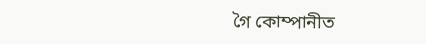গৈ কোম্পানীত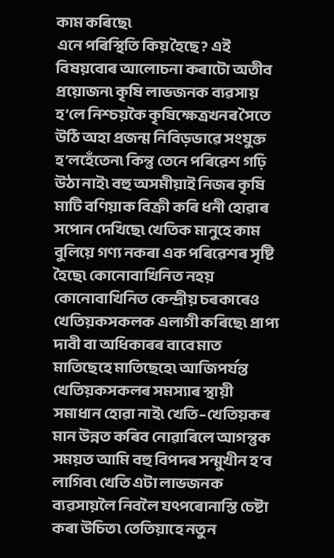কাম কৰিছে৷
এনে পৰিস্থিতি কিয় হৈছে? এই বিষয়বোৰ আলোচনা কৰাটো অতীব প্রয়োজন৷ কৃষি লাভজনক ব্যৱসায় হ’লে নিশ্চয়কৈ কৃষিক্ষেত্রখনৰ সৈতে উঠি অহা প্রজন্ম নিবিড়ভাৱে সংযুক্ত হ’লহেঁতেন৷ কিন্তু তেনে পৰিৱেশ গঢ়ি উঠা নাই৷ বহু অসমীয়াই নিজৰ কৃষি মাটি বণিয়াক বিক্রী কৰি ধনী হোৱাৰ সপোন দেখিছে৷ খেতিক মানুহে কাম বুলিয়ে গণ্য নকৰা এক পৰিৱেশৰ সৃষ্টি হৈছে৷ কোনোবাখিনিত নহয় কোনোবাখিনিত কেন্দ্রীয় চৰকাৰেও খেতিয়কসকলক এলাগী কৰিছে৷ প্রাপ্য দাবী বা অধিকাৰৰ বাবে মাত মাতিছেহে মাতিছেহে৷ আজিপর্যন্ত খেতিয়কসকলৰ সমস্যাৰ স্থায়ী সমাধান হোৱা নাই৷ খেতি–খেতিয়কৰ মান উন্নত কৰিব নোৱাৰিলে আগন্তুক সময়ত আমি বহু বিপদৰ সন্মুখীন হ’ব লাগিব৷ খেতি এটা লাভজনক ব্যৱসায়লৈ নিবলৈ যৎপৰোনাস্তি চেষ্টা কৰা উচিত৷ তেতিয়াহে নতুন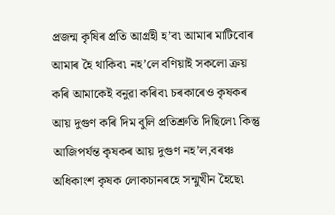প্রজন্ম কৃষিৰ প্রতি আগ্রহী হ’ব৷ আমাৰ মাটিবোৰ আমাৰ হৈ থাকিব৷ নহ’লে বণিয়াই সকলো ক্রয় কৰি আমাকেই বনুৱা কৰিব৷ চৰকাৰেও কৃষকৰ আয় দুগুণ কৰি দিম বুলি প্রতিশ্রুতি দিছিলে৷ কিন্তু আজিপর্যন্ত কৃষকৰ আয় দুগুণ নহ’ল,বৰঞ্চ অধিকাংশ কৃষক লোকচানৰহে সন্মুখীন হৈছে৷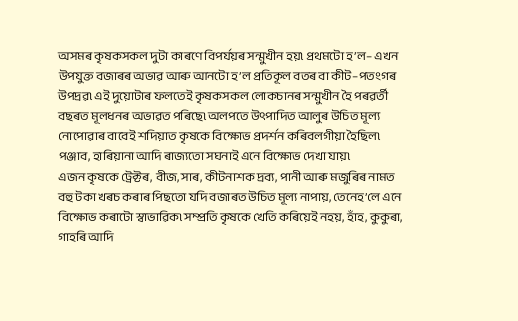অসমৰ কৃষকসকল দুটা কাৰণে বিপর্যয়ৰ সন্মুখীন হয়৷ প্রথমটো হ’ল– এখন উপযুক্ত বজাৰৰ অভাৱ আৰু আনটো হ’ল প্রতিকূল বতৰ বা কীট–পতংগৰ উপদ্রৱ৷ এই দুয়োটাৰ ফলতেই কৃষকসকল লোকচানৰ সন্মুখীন হৈ পৰৱর্তী বছৰত মূলধনৰ অভাৱত পৰিছে৷ অলপতে উৎপাদিত আলুৰ উচিত মূল্য নোপোৱাৰ বাবেই শদিয়াত কৃষকে বিক্ষোভ প্রদর্শন কৰিবলগীয়া হৈছিল৷ পঞ্জাব, হাৰিয়ানা আদি ৰাজ্যতো সঘনাই এনে বিক্ষোভ দেখা যায়৷
এজন কৃষকে ট্রেক্টৰ, বীজ, সাৰ, কীটনাশক দ্রব্য, পানী আৰু মজুৰিৰ নামত বহু টকা খৰচ কৰাৰ পিছতো যদি বজাৰত উচিত মূল্য নাপায়, তেনেহ’লে এনে বিক্ষোভ কৰাটো স্বাভাৱিক৷ সম্প্রতি কৃষকে খেতি কৰিয়েই নহয়, হাঁহ, কুকুৰা, গাহৰি আদি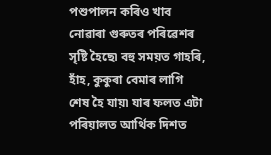পশুপালন কৰিও খাব নোৱাৰা গুৰুতৰ পৰিৱেশৰ সৃষ্টি হৈছে৷ বহু সময়ত গাহৰি, হাঁহ, কুকুৰা বেমাৰ লাগি শেষ হৈ যায়৷ যাৰ ফলত এটা পৰিয়ালত আর্থিক দিশত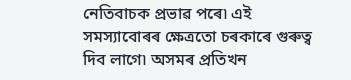নেতিবাচক প্রভাৱ পৰে৷ এই সমস্যাবোৰৰ ক্ষেত্রতো চৰকাৰে গুৰুত্ব দিব লাগে৷ অসমৰ প্রতিখন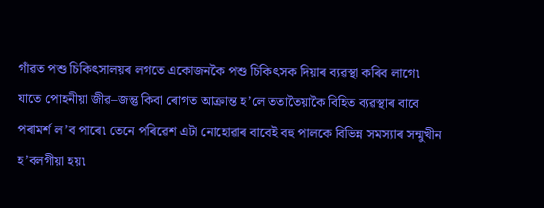গাঁৱত পশু চিকিৎসালয়ৰ লগতে একোজনকৈ পশু চিকিৎসক দিয়াৰ ব্যৱস্থা কৰিব লাগে৷ যাতে পোহনীয়া জীৱ–জন্তু কিবা ৰোগত আক্রান্ত হ’লে ততাতৈয়াকৈ বিহিত ব্যৱস্থাৰ বাবে পৰামর্শ ল’ব পাৰে৷ তেনে পৰিৱেশ এটা নোহোৱাৰ বাবেই বহু পালকে বিভিন্ন সমস্যাৰ সন্মুখীন হ’বলগীয়া হয়৷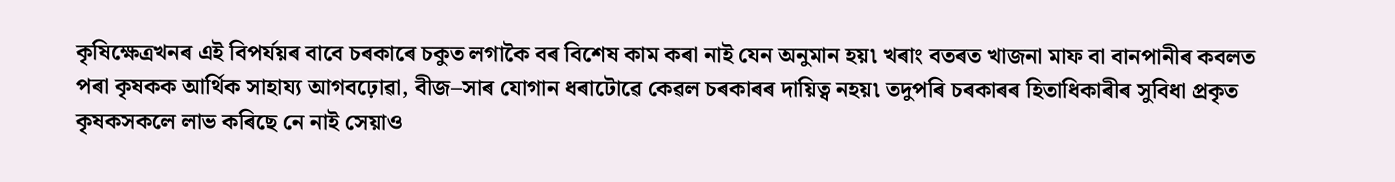কৃষিক্ষেত্রখনৰ এই বিপর্যয়ৰ বাবে চৰকাৰে চকুত লগাকৈ বৰ বিশেষ কাম কৰা নাই যেন অনুমান হয়৷ খৰাং বতৰত খাজনা মাফ বা বানপানীৰ কবলত পৰা কৃষকক আর্থিক সাহায্য আগবঢ়োৱা, বীজ–সাৰ যোগান ধৰাটোৱে কেৱল চৰকাৰৰ দায়িত্ব নহয়৷ তদুপৰি চৰকাৰৰ হিতাধিকাৰীৰ সুবিধা প্রকৃত কৃষকসকলে লাভ কৰিছে নে নাই সেয়াও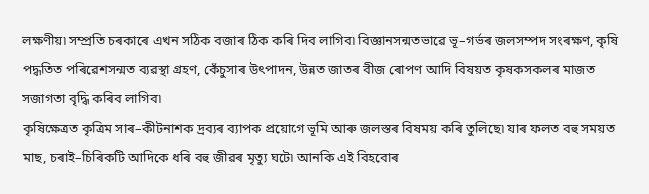লক্ষণীয়৷ সম্প্রতি চৰকাৰে এখন সঠিক বজাৰ ঠিক কৰি দিব লাগিব৷ বিজ্ঞানসন্মতভাৱে ভূ–গর্ভৰ জলসম্পদ সংৰক্ষণ, কৃষি পদ্ধতিত পৰিৱেশসন্মত ব্যৱস্থা গ্রহণ, কেঁচুসাৰ উৎপাদন, উন্নত জাতৰ বীজ ৰোপণ আদি বিষয়ত কৃষকসকলৰ মাজত সজাগতা বৃদ্ধি কৰিব লাগিব৷
কৃষিক্ষেত্রত কৃত্রিম সাৰ–কীটনাশক দ্রব্যৰ ব্যাপক প্রয়োগে ভূমি আৰু জলস্তৰ বিষময় কৰি তুলিছে৷ যাৰ ফলত বহু সময়ত মাছ, চৰাই–চিৰিকটি আদিকে ধৰি বহু জীৱৰ মৃত্যু ঘটে৷ আনকি এই বিহবোৰ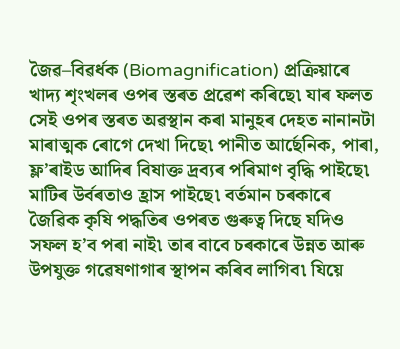জৈৱ–বিৱর্ধক (Biomagnification) প্রক্রিয়াৰে খাদ্য শৃংখলৰ ওপৰ স্তৰত প্রৱেশ কৰিছে৷ যাৰ ফলত সেই ওপৰ স্তৰত অৱস্থান কৰা মানুহৰ দেহত নানানটা মাৰাত্মক ৰোগে দেখা দিছে৷ পানীত আর্ছেনিক, পাৰা, ফ্ল’ৰাইড আদিৰ বিষাক্ত দ্রব্যৰ পৰিমাণ বৃদ্ধি পাইছে৷ মাটিৰ উর্বৰতাও হ্রাস পাইছে৷ বর্তমান চৰকাৰে জৈৱিক কৃষি পদ্ধতিৰ ওপৰত গুৰুত্ব দিছে যদিও সফল হ’ব পৰা নাই৷ তাৰ বাবে চৰকাৰে উন্নত আৰু উপযুক্ত গৱেষণাগাৰ স্থাপন কৰিব লাগিব৷ যিয়ে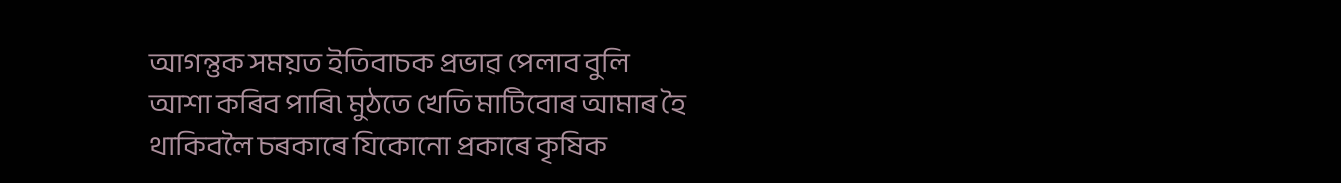আগন্তুক সময়ত ইতিবাচক প্রভাৱ পেলাব বুলি আশা কৰিব পাৰি৷ মুঠতে খেতি মাটিবোৰ আমাৰ হৈ থাকিবলৈ চৰকাৰে যিকোনো প্রকাৰে কৃষিক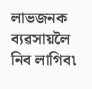লাভজনক ব্যৱসায়লৈ নিব লাগিব৷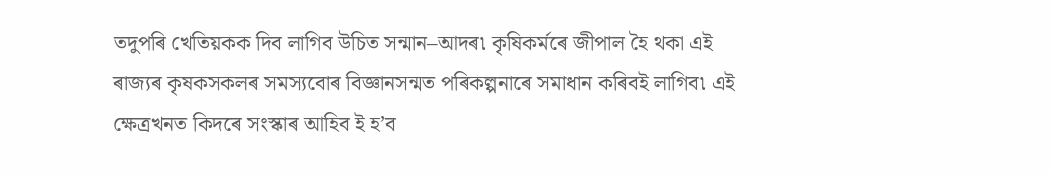তদুপৰি খেতিয়কক দিব লাগিব উচিত সন্মান–আদৰ৷ কৃষিকর্মৰে জীপাল হৈ থকা এই ৰাজ্যৰ কৃষকসকলৰ সমস্যবোৰ বিজ্ঞানসন্মত পৰিকল্পনাৰে সমাধান কৰিবই লাগিব৷ এই ক্ষেত্রখনত কিদৰে সংস্কাৰ আহিব ই হ’ব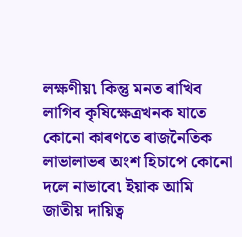লক্ষণীয়৷ কিন্তু মনত ৰাখিব লাগিব কৃষিক্ষেত্রখনক যাতে কোনো কাৰণতে ৰাজনৈতিক লাভালাভৰ অংশ হিচাপে কোনো দলে নাভাবে৷ ইয়াক আমি জাতীয় দায়িত্ব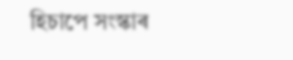হিচাপে সংস্কাৰ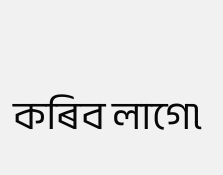কৰিব লাগে৷